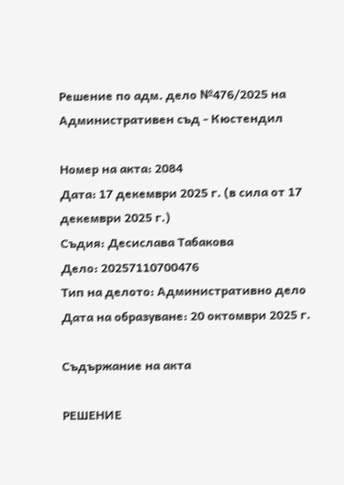Решение по адм. дело №476/2025 на Административен съд - Кюстендил

Номер на акта: 2084
Дата: 17 декември 2025 г. (в сила от 17 декември 2025 г.)
Съдия: Десислава Табакова
Дело: 20257110700476
Тип на делото: Административно дело
Дата на образуване: 20 октомври 2025 г.

Съдържание на акта

РЕШЕНИЕ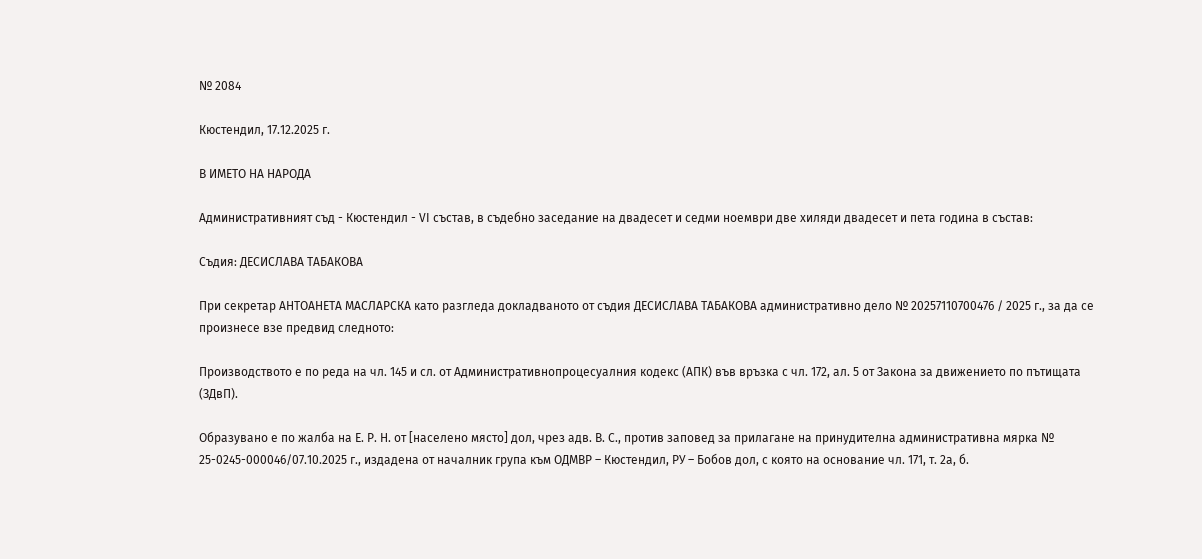№ 2084

Кюстендил, 17.12.2025 г.

В ИМЕТО НА НАРОДА

Административният съд - Кюстендил - VI състав, в съдебно заседание на двадесет и седми ноември две хиляди двадесет и пета година в състав:

Съдия: ДЕСИСЛАВА ТАБАКОВА

При секретар АНТОАНЕТА МАСЛАРСКА като разгледа докладваното от съдия ДЕСИСЛАВА ТАБАКОВА административно дело № 20257110700476 / 2025 г., за да се произнесе взе предвид следното:

Производството е по реда на чл. 145 и сл. от Административнопроцесуалния кодекс (АПК) във връзка с чл. 172, ал. 5 от Закона за движението по пътищата (ЗДвП).

Образувано е по жалба на Е. Р. Н. от [населено място] дол, чрез адв. В. С., против заповед за прилагане на принудителна административна мярка № 25-0245-000046/07.10.2025 г., издадена от началник група към ОДМВР – Кюстендил, РУ – Бобов дол, с която на основание чл. 171, т. 2а, б.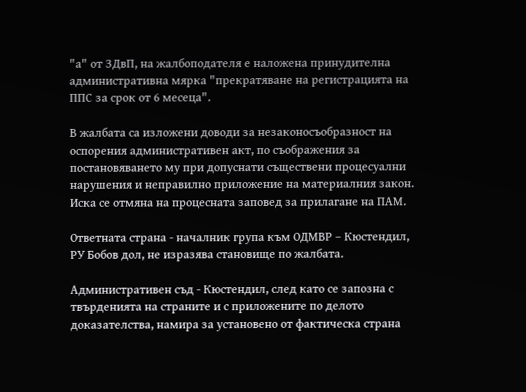"а" от ЗДвП, на жалбоподателя е наложена принудителна административна мярка "прекратяване на регистрацията на ППС за срок от 6 месеца".

В жалбата са изложени доводи за незаконосъобразност на оспорения административен акт, по съображения за постановяването му при допуснати съществени процесуални нарушения и неправилно приложение на материалния закон. Иска се отмяна на процесната заповед за прилагане на ПАМ.

Ответната страна - началник група към ОДМВР – Кюстендил, РУ Бобов дол, не изразява становище по жалбата.

Административен съд - Кюстендил, след като се запозна с твърденията на страните и с приложените по делото доказателства, намира за установено от фактическа страна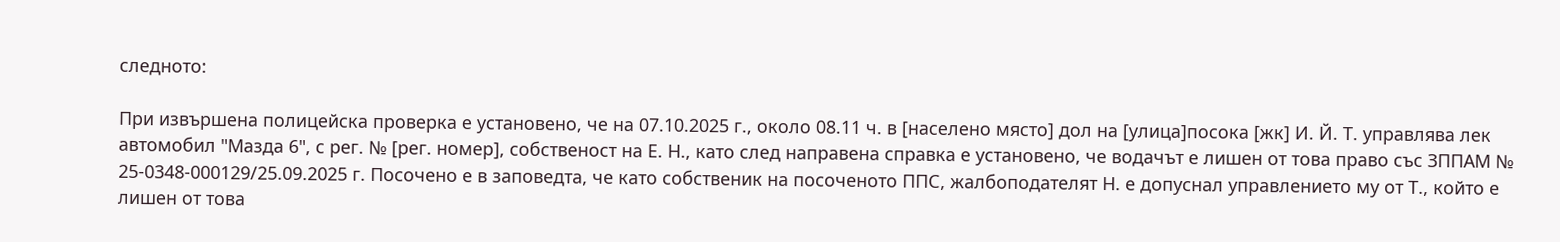следното:

При извършена полицейска проверка е установено, че на 07.10.2025 г., около 08.11 ч. в [населено място] дол на [улица]посока [жк] И. Й. Т. управлява лек автомобил "Мазда 6", с рег. № [рег. номер], собственост на Е. Н., като след направена справка е установено, че водачът е лишен от това право със ЗППАМ № 25-0348-000129/25.09.2025 г. Посочено е в заповедта, че като собственик на посоченото ППС, жалбоподателят Н. е допуснал управлението му от Т., който е лишен от това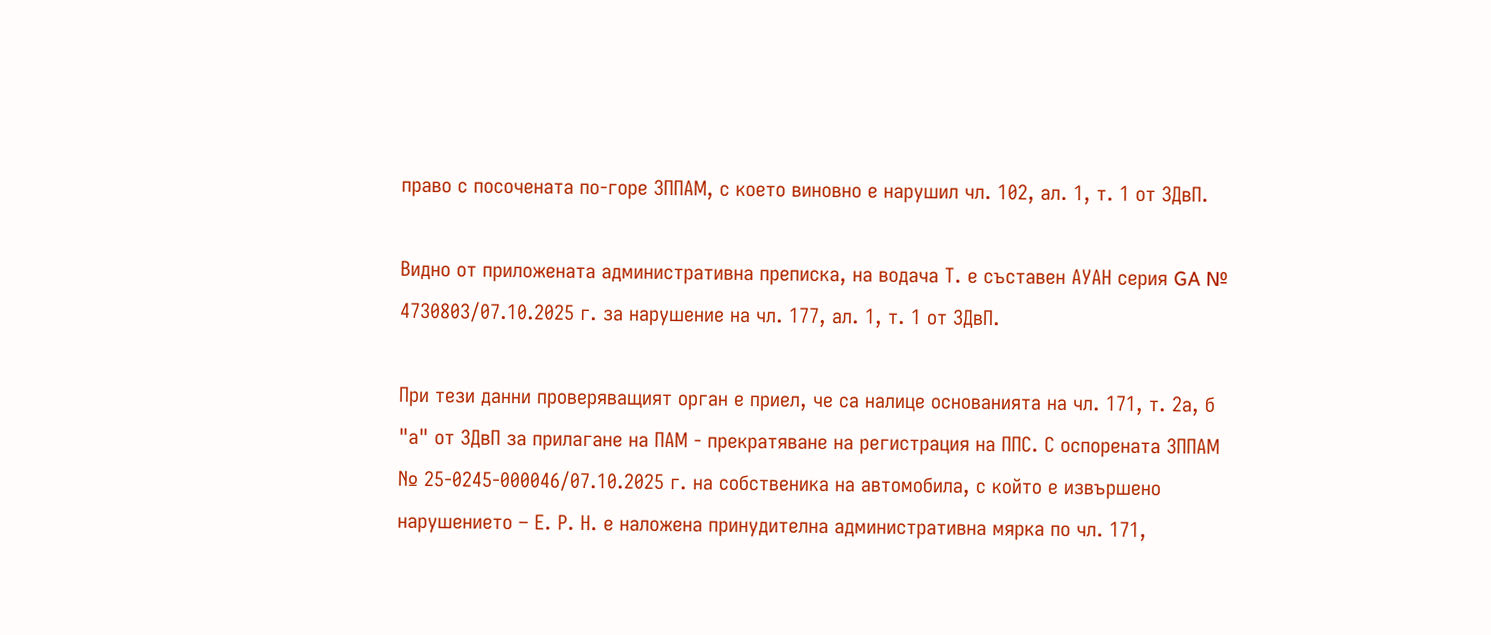право с посочената по-горе ЗППАМ, с което виновно е нарушил чл. 102, ал. 1, т. 1 от ЗДвП.

Видно от приложената административна преписка, на водача Т. е съставен АУАН серия GA № 4730803/07.10.2025 г. за нарушение на чл. 177, ал. 1, т. 1 от ЗДвП.

При тези данни проверяващият орган е приел, че са налице основанията на чл. 171, т. 2а, б "а" от ЗДвП за прилагане на ПАМ - прекратяване на регистрация на ППС. С оспорената ЗППАМ № 25-0245-000046/07.10.2025 г. на собственика на автомобила, с който е извършено нарушението – Е. Р. Н. е наложена принудителна административна мярка по чл. 171,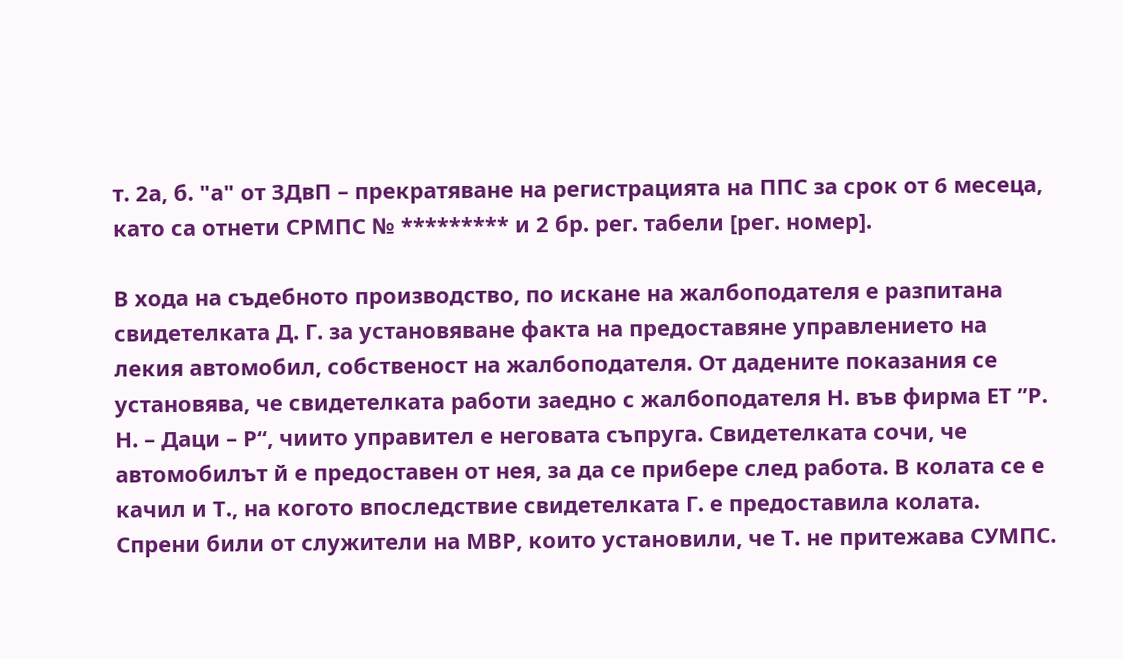т. 2а, б. "а" от ЗДвП – прекратяване на регистрацията на ППС за срок от 6 месеца, като са отнети СРМПС № ********* и 2 бр. рег. табели [рег. номер].

В хода на съдебното производство, по искане на жалбоподателя е разпитана свидетелката Д. Г. за установяване факта на предоставяне управлението на лекия автомобил, собственост на жалбоподателя. От дадените показания се установява, че свидетелката работи заедно с жалбоподателя Н. във фирма ЕТ ”Р. Н. – Даци – Р“, чиито управител е неговата съпруга. Свидетелката сочи, че автомобилът й е предоставен от нея, за да се прибере след работа. В колата се е качил и Т., на когото впоследствие свидетелката Г. е предоставила колата. Спрени били от служители на МВР, които установили, че Т. не притежава СУМПС.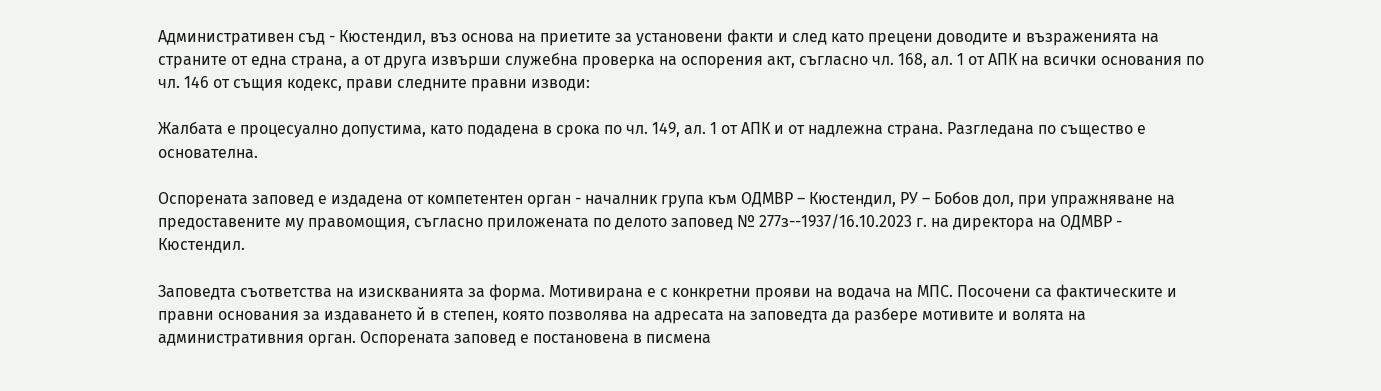Административен съд - Кюстендил, въз основа на приетите за установени факти и след като прецени доводите и възраженията на страните от една страна, а от друга извърши служебна проверка на оспорения акт, съгласно чл. 168, ал. 1 от АПК на всички основания по чл. 146 от същия кодекс, прави следните правни изводи:

Жалбата е процесуално допустима, като подадена в срока по чл. 149, ал. 1 от АПК и от надлежна страна. Разгледана по същество е основателна.

Оспорената заповед е издадена от компетентен орган - началник група към ОДМВР – Кюстендил, РУ – Бобов дол, при упражняване на предоставените му правомощия, съгласно приложената по делото заповед № 277з--1937/16.10.2023 г. на директора на ОДМВР - Кюстендил.

Заповедта съответства на изискванията за форма. Мотивирана е с конкретни прояви на водача на МПС. Посочени са фактическите и правни основания за издаването й в степен, която позволява на адресата на заповедта да разбере мотивите и волята на административния орган. Оспорената заповед е постановена в писмена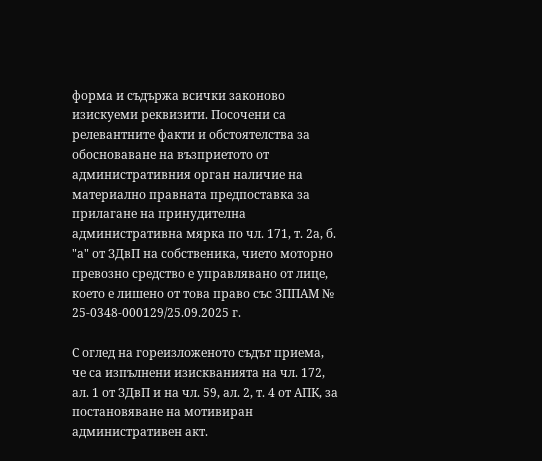форма и съдържа всички законово изискуеми реквизити. Посочени са релевантните факти и обстоятелства за обосноваване на възприетото от административния орган наличие на материално правната предпоставка за прилагане на принудителна административна мярка по чл. 171, т. 2а, б. "а" от ЗДвП на собственика, чието моторно превозно средство е управлявано от лице, което е лишено от това право със ЗППАМ № 25-0348-000129/25.09.2025 г.

С оглед на гореизложеното съдът приема, че са изпълнени изискванията на чл. 172, ал. 1 от ЗДвП и на чл. 59, ал. 2, т. 4 от АПК, за постановяване на мотивиран административен акт.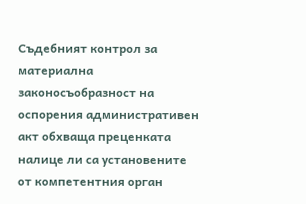Съдебният контрол за материална законосъобразност на оспорения административен акт обхваща преценката налице ли са установените от компетентния орган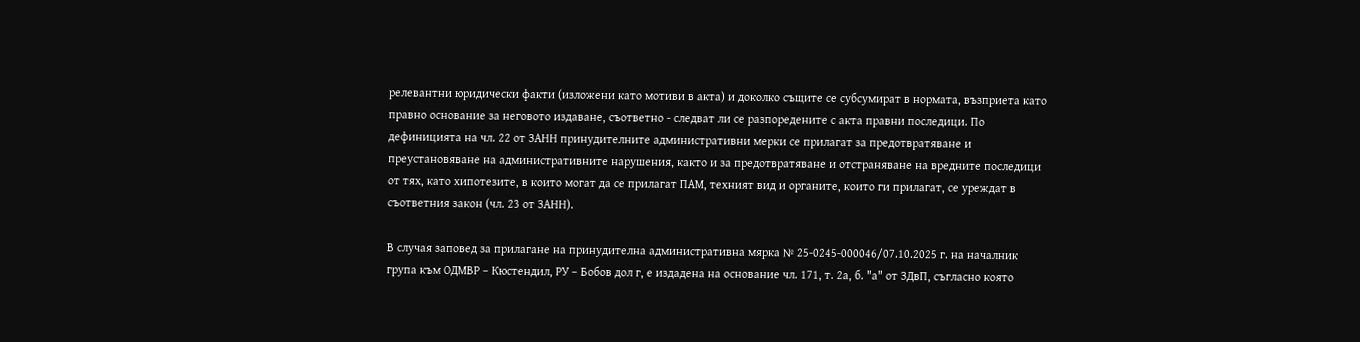релевантни юридически факти (изложени като мотиви в акта) и доколко същите се субсумират в нормата, възприета като правно основание за неговото издаване, съответно - следват ли се разпоредените с акта правни последици. По дефиницията на чл. 22 от ЗАНН принудителните административни мерки се прилагат за предотвратяване и преустановяване на административните нарушения, както и за предотвратяване и отстраняване на вредните последици от тях, като хипотезите, в които могат да се прилагат ПАМ, техният вид и органите, които ги прилагат, се уреждат в съответния закон (чл. 23 от ЗАНН).

В случая заповед за прилагане на принудителна административна мярка № 25-0245-000046/07.10.2025 г. на началник група към ОДМВР – Кюстендил, РУ – Бобов дол г, е издадена на основание чл. 171, т. 2а, б. "а" от ЗДвП, съгласно която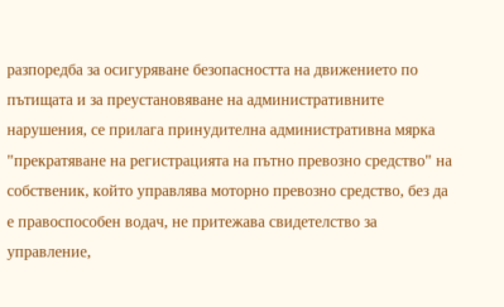разпоредба за осигуряване безопасността на движението по пътищата и за преустановяване на административните нарушения, се прилага принудителна административна мярка "прекратяване на регистрацията на пътно превозно средство" на собственик, който управлява моторно превозно средство, без да е правоспособен водач, не притежава свидетелство за управление,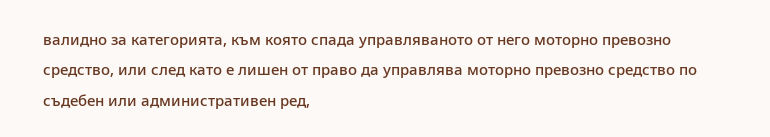валидно за категорията, към която спада управляваното от него моторно превозно средство, или след като е лишен от право да управлява моторно превозно средство по съдебен или административен ред,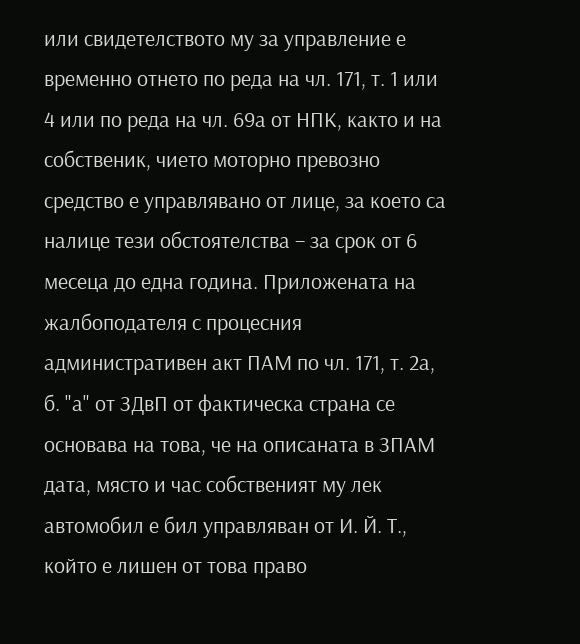или свидетелството му за управление е временно отнето по реда на чл. 171, т. 1 или 4 или по реда на чл. 69а от НПК, както и на собственик, чието моторно превозно средство е управлявано от лице, за което са налице тези обстоятелства – за срок от 6 месеца до една година. Приложената на жалбоподателя с процесния административен акт ПАМ по чл. 171, т. 2а, б. "а" от ЗДвП от фактическа страна се основава на това, че на описаната в ЗПАМ дата, място и час собственият му лек автомобил е бил управляван от И. Й. Т., който е лишен от това право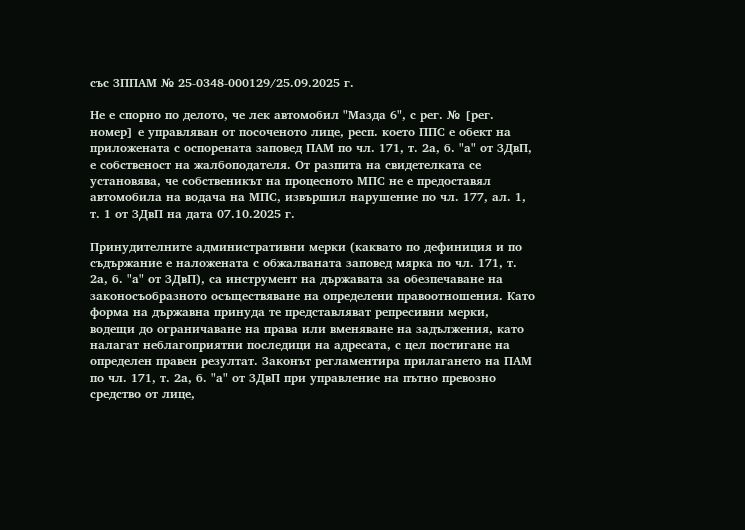със ЗППАМ № 25-0348-000129/25.09.2025 г.

Не е спорно по делото, че лек автомобил "Мазда 6", с рег. № [рег. номер] е управляван от посоченото лице, респ. което ППС е обект на приложената с оспорената заповед ПАМ по чл. 171, т. 2а, б. "а" от ЗДвП, е собственост на жалбоподателя. От разпита на свидетелката се установява, че собственикът на процесното МПС не е предоставял автомобила на водача на МПС, извършил нарушение по чл. 177, ал. 1, т. 1 от ЗДвП на дата 07.10.2025 г.

Принудителните административни мерки (каквато по дефиниция и по съдържание е наложената с обжалваната заповед мярка по чл. 171, т. 2а, б. "а" от ЗДвП), са инструмент на държавата за обезпечаване на законосъобразното осъществяване на определени правоотношения. Като форма на държавна принуда те представляват репресивни мерки, водещи до ограничаване на права или вменяване на задължения, като налагат неблагоприятни последици на адресата, с цел постигане на определен правен резултат. Законът регламентира прилагането на ПАМ по чл. 171, т. 2а, б. "а" от ЗДвП при управление на пътно превозно средство от лице,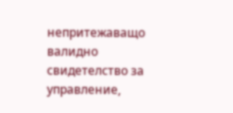непритежаващо валидно свидетелство за управление,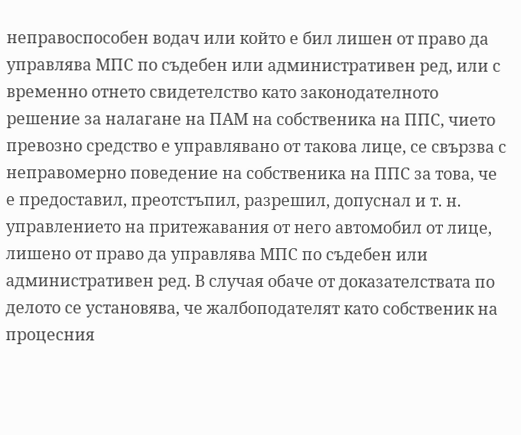неправоспособен водач или който е бил лишен от право да управлява МПС по съдебен или административен ред, или с временно отнето свидетелство като законодателното решение за налагане на ПАМ на собственика на ППС, чието превозно средство е управлявано от такова лице, се свързва с неправомерно поведение на собственика на ППС за това, че е предоставил, преотстъпил, разрешил, допуснал и т. н. управлението на притежавания от него автомобил от лице, лишено от право да управлява МПС по съдебен или административен ред. В случая обаче от доказателствата по делото се установява, че жалбоподателят като собственик на процесния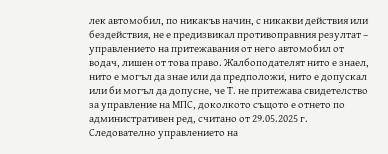лек автомобил, по никакъв начин, с никакви действия или бездействия, не е предизвикал противоправния резултат – управлението на притежавания от него автомобил от водач, лишен от това право. Жалбоподателят нито е знаел, нито е могъл да знае или да предположи, нито е допускал или би могъл да допусне, че Т. не притежава свидетелство за управление на МПС, доколкото същото е отнето по административен ред, считано от 29.05.2025 г. Следователно управлението на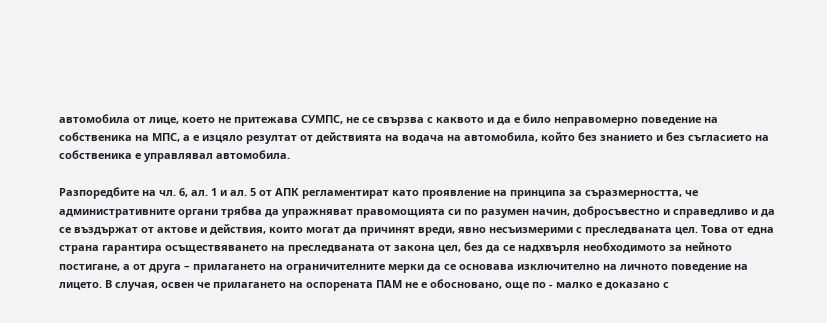автомобила от лице, което не притежава СУМПС, не се свързва с каквото и да е било неправомерно поведение на собственика на МПС, а е изцяло резултат от действията на водача на автомобила, който без знанието и без съгласието на собственика е управлявал автомобила.

Разпоредбите на чл. 6, ал. 1 и ал. 5 от АПК регламентират като проявление на принципа за съразмерността, че административните органи трябва да упражняват правомощията си по разумен начин, добросъвестно и справедливо и да се въздържат от актове и действия, които могат да причинят вреди, явно несъизмерими с преследваната цел. Това от една страна гарантира осъществяването на преследваната от закона цел, без да се надхвърля необходимото за нейното постигане, а от друга – прилагането на ограничителните мерки да се основава изключително на личното поведение на лицето. В случая, освен че прилагането на оспорената ПАМ не е обосновано, още по - малко е доказано с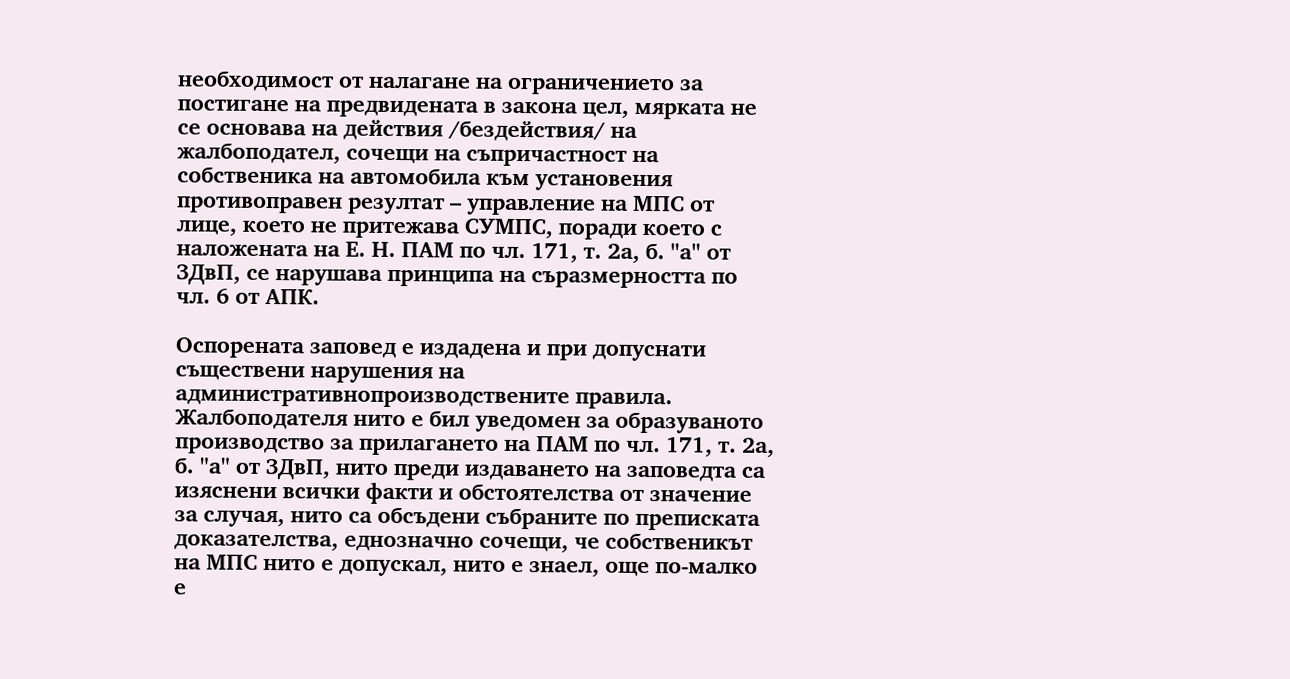необходимост от налагане на ограничението за постигане на предвидената в закона цел, мярката не се основава на действия /бездействия/ на жалбоподател, сочещи на съпричастност на собственика на автомобила към установения противоправен резултат – управление на МПС от лице, което не притежава СУМПС, поради което с наложената на Е. Н. ПАМ по чл. 171, т. 2а, б. "а" от ЗДвП, се нарушава принципа на съразмерността по чл. 6 от АПК.

Оспорената заповед е издадена и при допуснати съществени нарушения на административнопроизводствените правила. Жалбоподателя нито е бил уведомен за образуваното производство за прилагането на ПАМ по чл. 171, т. 2а, б. "а" от ЗДвП, нито преди издаването на заповедта са изяснени всички факти и обстоятелства от значение за случая, нито са обсъдени събраните по преписката доказателства, еднозначно сочещи, че собственикът на МПС нито е допускал, нито е знаел, още по-малко е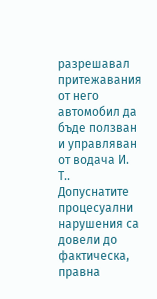разрешавал притежавания от него автомобил да бъде ползван и управляван от водача И. Т.. Допуснатите процесуални нарушения са довели до фактическа, правна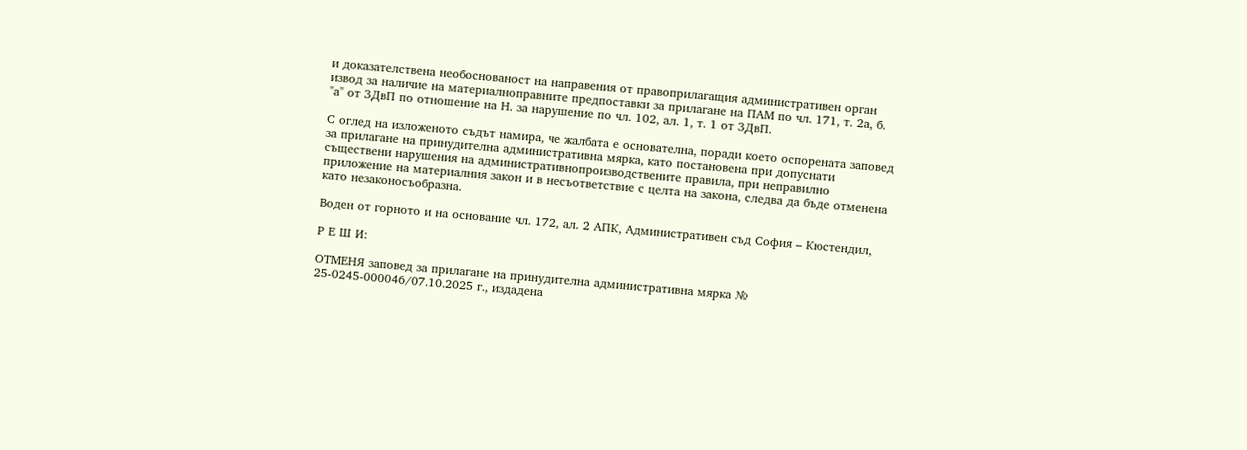и доказателствена необоснованост на направения от правоприлагащия административен орган извод за наличие на материалноправните предпоставки за прилагане на ПАМ по чл. 171, т. 2а, б. "а" от ЗДвП по отношение на Н. за нарушение по чл. 102, ал. 1, т. 1 от ЗДвП.

С оглед на изложеното съдът намира, че жалбата е основателна, поради което оспорената заповед за прилагане на принудителна административна мярка, като постановена при допуснати съществени нарушения на административнопроизводствените правила, при неправилно приложение на материалния закон и в несъответствие с целта на закона, следва да бъде отменена като незаконосъобразна.

Воден от горното и на основание чл. 172, ал. 2 АПК, Административен съд София – Кюстендил,

Р Е Ш И:

ОТМЕНЯ заповед за прилагане на принудителна административна мярка № 25-0245-000046/07.10.2025 г., издадена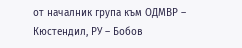от началник група към ОДМВР – Кюстендил, РУ – Бобов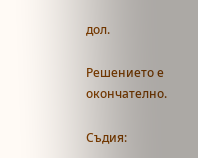дол.

Решението е окончателно.

Съдия: